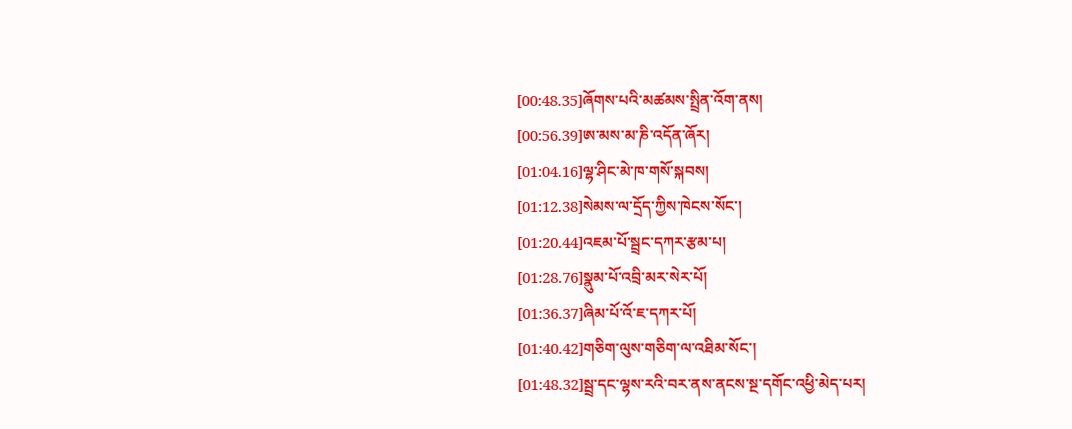[00:48.35]ཞོགས་པའི་མཚམས་སྤྲིན་འོག་ནས།
[00:56.39]ཨ་མས་མ་ཎི་འདོན་ཞོར།
[01:04.16]ལྷ་ཤིང་མེ་ཁ་གསོ་སྐབས།
[01:12.38]སེམས་ལ་དྲོད་ཀྱིས་ཁེངས་སོང་།
[01:20.44]འཇམ་པོ་སྦྲང་དཀར་རྩམ་པ།
[01:28.76]སྣུམ་པོ་འབྲི་མར་སེར་པོ།
[01:36.37]ཞིམ་པོ་འོ་ཇ་དཀར་པོ།
[01:40.42]གཅིག་ལུས་གཅིག་ལ་འཐིམ་སོང་།
[01:48.32]སྦྲ་དང་ལྷས་རའི་བར་ནས་ནངས་སྔ་དགོང་འཕྱི་མེད་པར།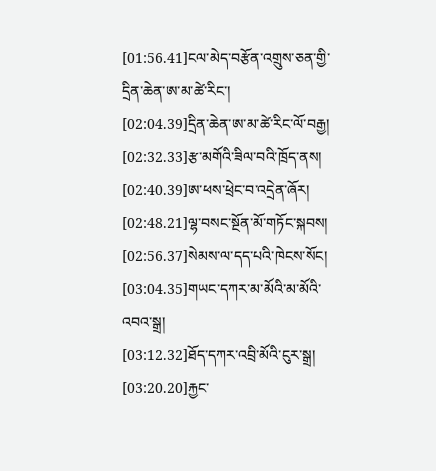[01:56.41]ངལ་མེད་བརྩོན་འགྲུས་ཅན་གྱི་དྲིན་ཆེན་ཨ་མ་ཚེ་རིང་།
[02:04.39]དྲིན་ཆེན་ཨ་མ་ཚེ་རིང་ལོ་བརྒྱ།
[02:32.33]རྩ་མགོའི་ཟིལ་བའི་ཁྲོད་ནས།
[02:40.39]ཨ་ཕས་ཕྲེང་བ་འདྲེན་ཞོར།
[02:48.21]ལྷ་བསང་སྔོན་མོ་གཏོང་སྐབས།
[02:56.37]སེམས་ལ་དད་པའི་ཁེངས་སོང།
[03:04.35]གཡང་དཀར་མ་མོའི་མ་མོའི་འབའ་སྒྲ།
[03:12.32]ཐོད་དཀར་འབྲི་མོའི་ངུར་སྒྲ།
[03:20.20]རྐྱང་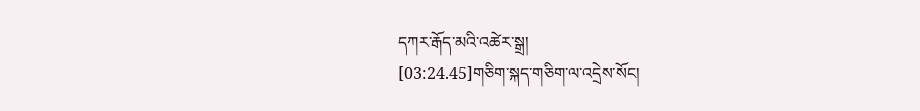དཀར་རྒོད་མའི་འཚེར་སྒྲ།
[03:24.45]གཅིག་སྐད་གཅིག་ལ་འདྲེས་སོང།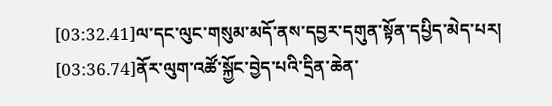[03:32.41]ལ་དང་ལུང་གསུམ་མདོ་ནས་དབྱར་དགུན་སྟོན་དཔྱིད་མེད་པར།
[03:36.74]ནོར་ལུག་འཚོ་སྐྱོང་བྱེད་པའི་དྲིན་ཆེན་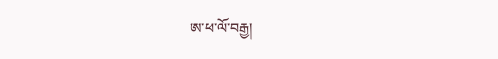ཨ་ཕ་ལོ་བརྒྱ།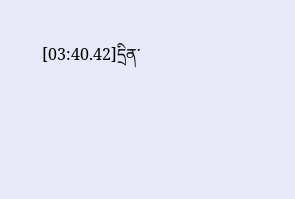[03:40.42]དྲིན་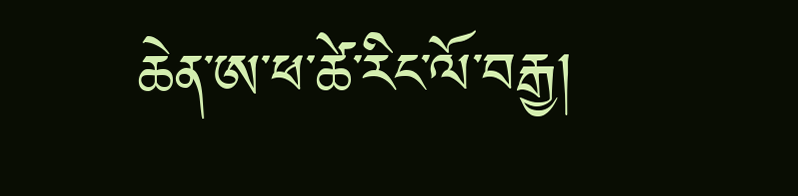ཆེན་ཨ་ཕ་ཚེ་རིང་ལོ་བརྒྱ།